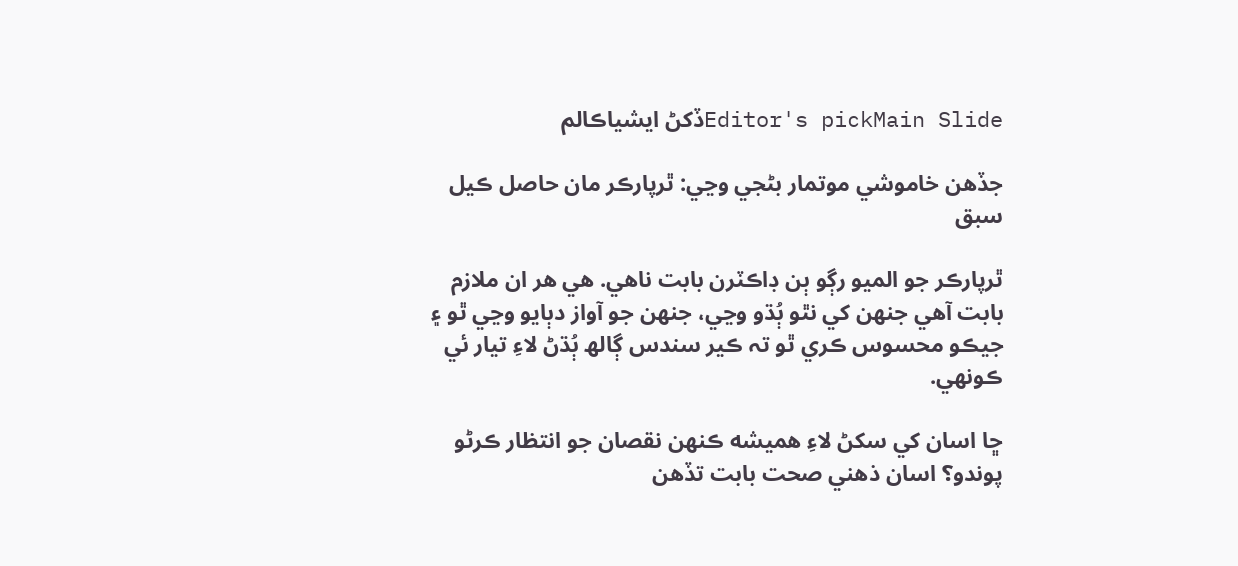Editor's pickMain Slideڏکڻ ايشياڪالم

جڏهن خاموشي موتمار بڻجي وڃي: ٿرپارڪر مان حاصل ڪيل سبق

ٿرپارڪر جو الميو رڳو ٻن ڊاڪٽرن بابت ناهي. هي هر ان ملازم بابت آهي جنهن کي نٿو ٻُڌو وڃي، جنهن جو آواز دٻايو وڃي ٿو ۽ جيڪو محسوس ڪري ٿو تہ ڪير سندس ڳالھ ٻُڌڻ لاءِ تيار ئي ڪونھي.

ڇا اسان کي سکڻ لاءِ هميشه ڪنهن نقصان جو انتظار ڪرڻو پوندو؟ اسان ذهني صحت بابت تڏهن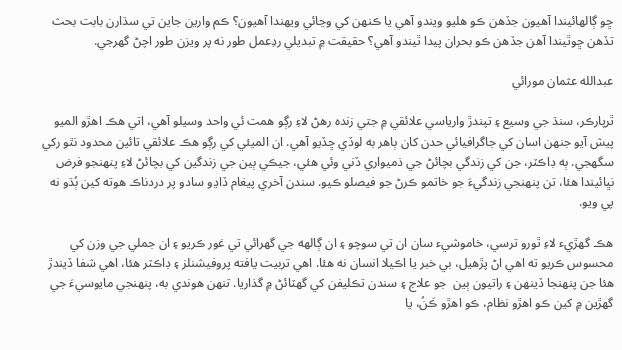ڇو ڳالهائيندا آهيون جڏهن ڪو هليو ويندو آهي يا ڪنهن کي وڃائي ويهندا آهيون؟ ڪم وارين جاين تي سڌارن بابت بحث تڏهن ڇوٿيندا آهن جڏهن ڪو بحران پيدا ٿيندو آهي؟ حقيقت ۾ تبديلي ردِعمل طور نه پر ويزن طور اچڻ گهرجي.

عبدالله عثمان مورائي

ٿرپارڪر، سنڌ جي وسيع ۽ تپندڙ وارياسي علائقي ۾ جتي زنده رهڻ لاءِ رڳو همت ئي واحد وسيلو آهي، اتي هڪ اهڙو الميو پيش آيو جنهن اسان کي جاگرافيائي حدن کان ٻاهر به لوڏي ڇڏيو آهي. ان الميئي کي رڳو هڪ علائقي تائين محدود نٿو رکي سگهجي. ٻه ڊاڪٽر، جن کي زندگي بچائڻ جي ذميواري ڏني وئي هئي، جيڪي ٻين جي زندگين کي بچائڻ لاءِ پنهنجو فرض نڀائيندا هئا، تن پنهنجي زندگيءَ جو خاتمو ڪرڻ جو فيصلو ڪيو. سندن آخري پيغام ڏاڍو سادو پر دردناڪ هوته کين ٻُڌو نه پي ويو.

هڪ گهڙيء لاءِ ٿورو ترسي، خاموشيء سان ان تي سوچو ۽ ان ڳالهه جي گهرائي تي غور ڪريو ۽ ان جملي جي وزن کي محسوس ڪريو ته اهي اڻ پڙهيل، بي خبر يا اڪيلا انسان نه هئا. اهي تربيت يافته پروفيشنلز ۽ ڊاڪٽر هئا، اهي شفا ڏيندڙ هئا جن پنهنجا ڏينهن ۽ راتيون ٻين  جو علاج ۽ سندن تڪليفن کي گهٽائڻ ۾ گذاريا. تنهن هوندي به، پنهنجي مايوسيءَ جي گهڙين ۾ کين ڪو اهڙو نظام، ڪو اهڙو ڪَنُ، يا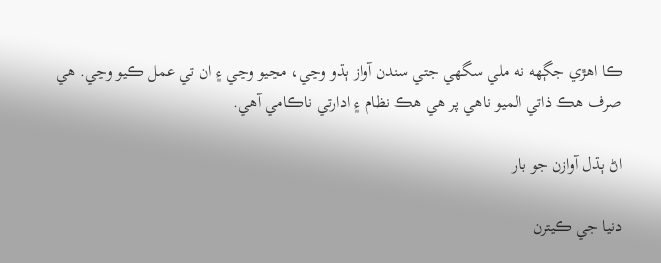ڪا اهڙي جڳهه نه ملي سگهي جتي سندن آواز ٻڌو وڃي، مڃيو وڃي ۽ ان تي عمل ڪيو وڃي. هي صرف هڪ ذاتي الميو ناهي پر هي هڪ نظام ۽ ادارتي ناڪامي آهي.

اڻ ٻڌل آوازن جو بار

دنيا جي ڪيترن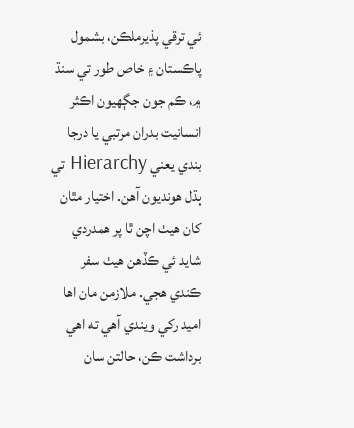ئي ترقي پذيرملڪن، بشمول پاڪستان ۽ خاص طور تي سنڌ ۾، ڪم جون جڳهيون اڪثر انسانيت بدران مرتبي يا درجا بندي يعني Hierarchy تي ٻڌل هونديون آهن. اختيار مٿان کان هيٺ اچن ٿا پر همدردي شايد ئي ڪڏهن هيٺ سفر ڪندي هجي. ملازمن مان اها اميد رکي ويندي آهي ته اهي برداشت ڪن، حالتن سان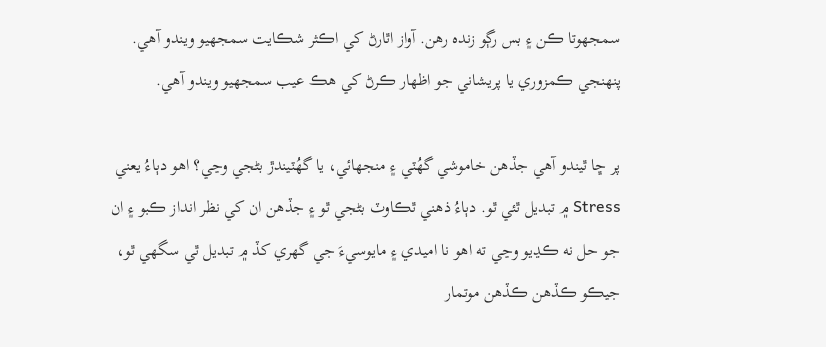سمجهوتا ڪن ۽ بس رڳو زنده رهن. آواز اٿارڻ کي اڪثر شڪايت سمجهيو ويندو آهي. پنهنجي ڪمزوري يا پريشاني جو اظهار ڪرڻ کي هڪ عيب سمجهيو ويندو آهي.

پر ڇا ٿيندو آهي جڏهن خاموشي گهُٽي ۽ منجهائي، يا گهُٽيندڙ بڻجي وڃي؟ اهو دٻاءُ يعني Stress ۾ تبديل ٿئي ٿو. دٻاءُ ذهني ٿڪاوٽ بڻجي ٿو ۽ جڏهن ان کي نظر انداز ڪبو ۽ ان جو حل نه ڪڍيو وڃي ته اهو نا اميدي ۽ مايوسيءَ جي گهري کڏ ۾ تبديل ٿي سگهي ٿو، جيڪو ڪڏهن ڪڏهن موتمار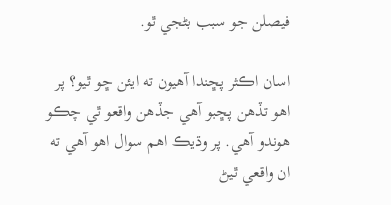فيصلن جو سبب بڻجي ٿو.

اسان اڪثر پڇندا آهيون ته ايئن ڇو ٿيو؟ پر اهو تڏهن پڇبو آهي جڏهن واقعو ٿي چڪو هوندو آهي. پر وڌيڪ اهم سوال اهو آهي ته ان واقعي ٿيڻ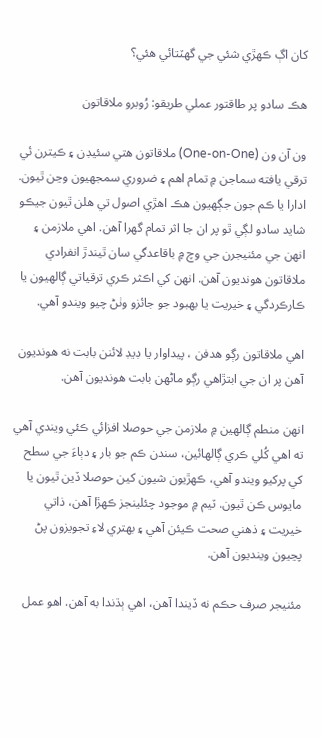کان اڳ ڪهڙي شئي جي گهٽتائي هئي؟

هڪ سادو پر طاقتور عملي طريقو: رُوبرو ملاقاتون

ون آن ون (One-on-One) ملاقاتون هتي سئيڊن ۽ ڪيترن ئي ترقي يافته سماجن ۾ تمام اهم ۽ ضروري سمجهيون وڃن ٿيون. ادارا يا ڪم جون جڳهيون هڪ اهڙي اصول تي هلن ٿيون جيڪو شايد سادو لڳي ٿو پر ان جا اثر تمام گهرا آهن. اهي ملازمن ۽ انهن جي مئنيجرن جي وچ ۾ باقاعدگي سان ٿيندڙ انفرادي ملاقاتون هونديون آهن. انهن کي اڪثر ڪري ترقياتي ڳالهيون يا ڪارڪردگي ۽ خيريت يا بهبود جو جائزو وٺڻ چيو ويندو آهي.

اهي ملاقاتون رڳو هدفن ، پيداوار يا ڊيڊ لائنن بابت نه هونديون آهن پر ان جي ابتڙاهي رڳو ماڻهن بابت هونديون آهن.

انهن منطم ڳالهين ۾ ملازمن جي حوصلا افزائي ڪئي ويندي آهي ته اهي کُلي ڪري ڳالهائين، سندن ڪم جو بار ۽ دٻاءَ جي سطح کي پرکيو ويندو آهي، ڪهڙيون شيون کين حوصلا ڏين ٿيون يا مايوس ڪن ٿيون. ٽيم ۾ موجود چئلينجز ڪهڙا آهن، ذاتي خيريت ۽ ذهني صحت ڪيئن آهي ۽ بهتري لاءِ تجويزون پڻ پڃيون وينديون آهن.

مئنيجر صرف حڪم نه ڏيندا آهن، اهي ٻڌندا به آهن. اهو عمل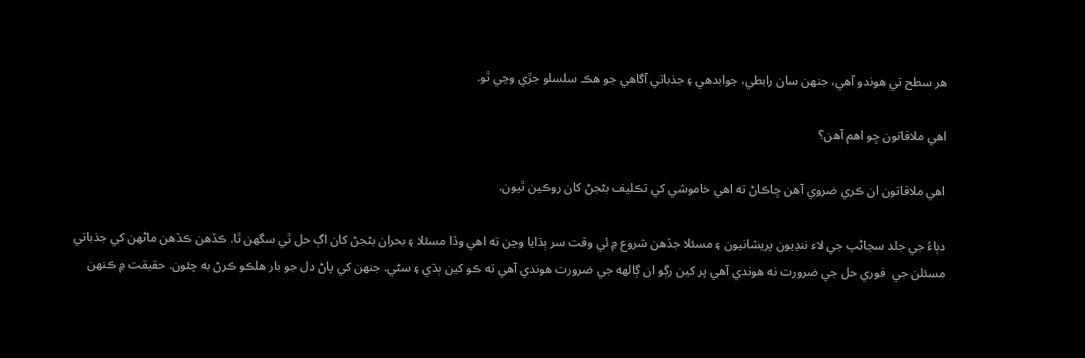هر سطح تي هوندو آهي، جنهن سان رابطي، جوابدهي ۽ جذباتي آگاهي جو هڪ سلسلو جڙي وڃي ٿو.

اهي ملاقاتون ڇو اهم آهن؟

اهي ملاقاتون ان ڪري ضروي آهن ڇاڪاڻ ته اهي خاموشي کي تڪليف بڻجڻ کان روڪين ٿيون.

دٻاءُ جي جلد سڃاڻپ جي لاء ننڍيون پريشانيون ۽ مسئلا جڏهن شروع ۾ ئي وقت سر ٻڌايا وڃن ته اهي وڏا مسئلا ۽ بحران بڻجڻ کان اڳ حل ٿي سگهن ٿا. ڪڏهن ڪڏهن ماڻهن کي جذباتي مسئلن جي  فوري حل جي ضرورت نه هوندي آهي پر کين رڳو ان ڳالهه جي ضرورت هوندي آهي ته ڪو کين ٻڌي ۽ سڻي. جنهن کي پاڻ دل جو بار هلڪو ڪرڻ به چئون. حقيقت ۾ ڪنهن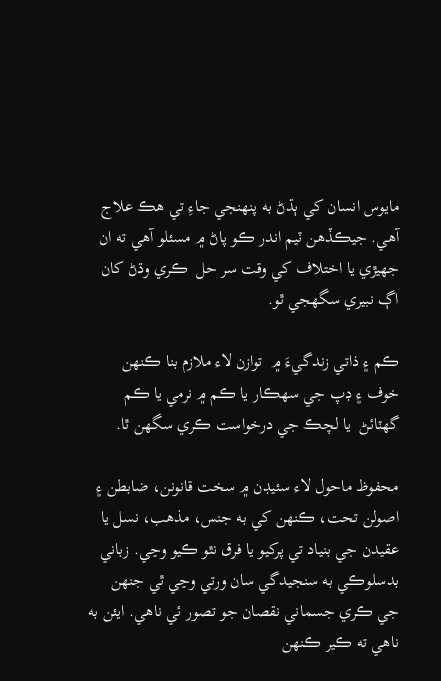مايوس انسان کي ٻڌڻ به پنھنجي جاءِ تي هڪ علاج آهي. جيڪڏهن ٽيم اندر ڪو پاڻ ۾ مسئلو آهي ته ان جهيڙي يا اختلاف کي وقت سر حل  ڪري وڌڻ کان اڳ نبيري سگهجي ٿو.

ڪم ۽ ذاتي زندگيءَ ۾  توازن لاء ملازم بنا ڪنهن خوف ۽ ڊپ جي سهڪار يا ڪم ۾ نرمي يا ڪم گهٽائڻ  يا لچڪ جي درخواست ڪري سگهن ٿا.

محفوظ ماحول لاء سئيڊن ۾ سخت قانونن، ضابطن ۽ اصولن تحت، ڪنهن کي به جنس، مذهب، نسل يا عقيدن جي بنياد تي پرکيو يا فرق نٿو ڪيو وڃي. زباني بدسلوڪي به سنجيدگي سان ورتي وڃي ٿي جنهن جي ڪري جسماني نقصان جو تصور ئي ناهي. ايئن به ناهي ته ڪير ڪنهن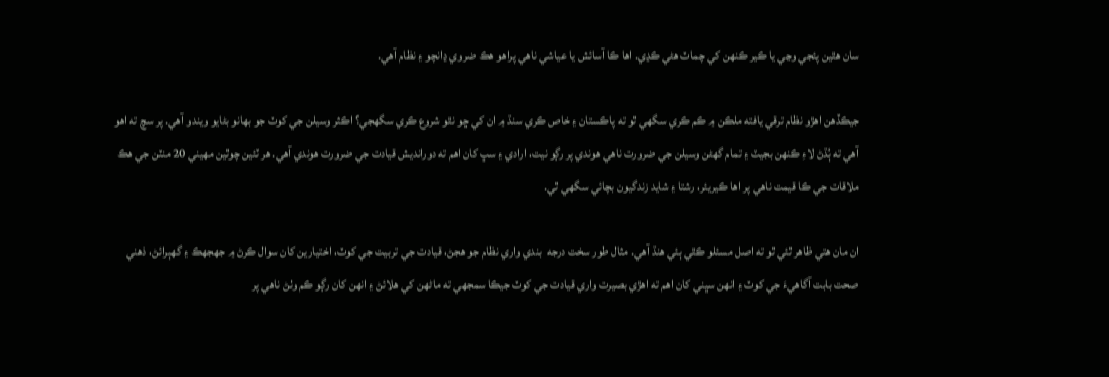سان هٿين پئجي وڃي يا ڪير ڪنهن کي چماٽ هڻي ڪڍي. اها ڪا آسائش يا عياشي ناهي پراهو هڪ ضروي ڍانچو ۽ نظام آهي.

جيڪڏهن اهڙو نظام ترقي يافته ملڪن ۾ ڪم ڪري سگهي ٿو ته پاڪستان ۽ خاص ڪري سنڌ ۾ ان کي ڇو نٿو شروع ڪري سگهجي؟ اڪثر وسيلن جي کوٽ جو بهانو بڻايو ويندو آهي. پر سچ ته اهو آهي ته ٻُڌڻ لاءِ ڪنهن بجيٽ ۽ تمام گهڻن وسيلن جي ضرورت ناهي هوندي پر رڳو نيت، ارادي ۽ سڀ کان اهم ته دورانديش قيادت جي ضرورت هوندي آهي. هر ٽئين چوٿين مھيني 20 منٽن جي هڪ ملاقات جي ڪا قيمت ناهي پر اها ڪيريئر، رشتا ۽ شايد زندگيون بچائي سگهي ٿي.

ان مان هتي ظاهر ٿئي ٿو ته اصل مسئلو ڪٿي ٻئي هنڌ آهي. مثال طور سخت درجه  بندي واري نظام جو هجڻ، قيادت جي تربيت جي کوٽ، اختيارين کان سوال ڪرڻ ۾ جهجھڪ ۽ گهٻرائڻ، ذهني صحت بابت آگاهيءَ جي کوٽ ۽ انهن سڀني کان اهم ته اهڙي بصيرت واري قيادت جي کوٽ جيڪا سمجهي ته ماڻهن کي هلائڻ ۽ انهن کان رڳو ڪم وٺڻ ناهي پر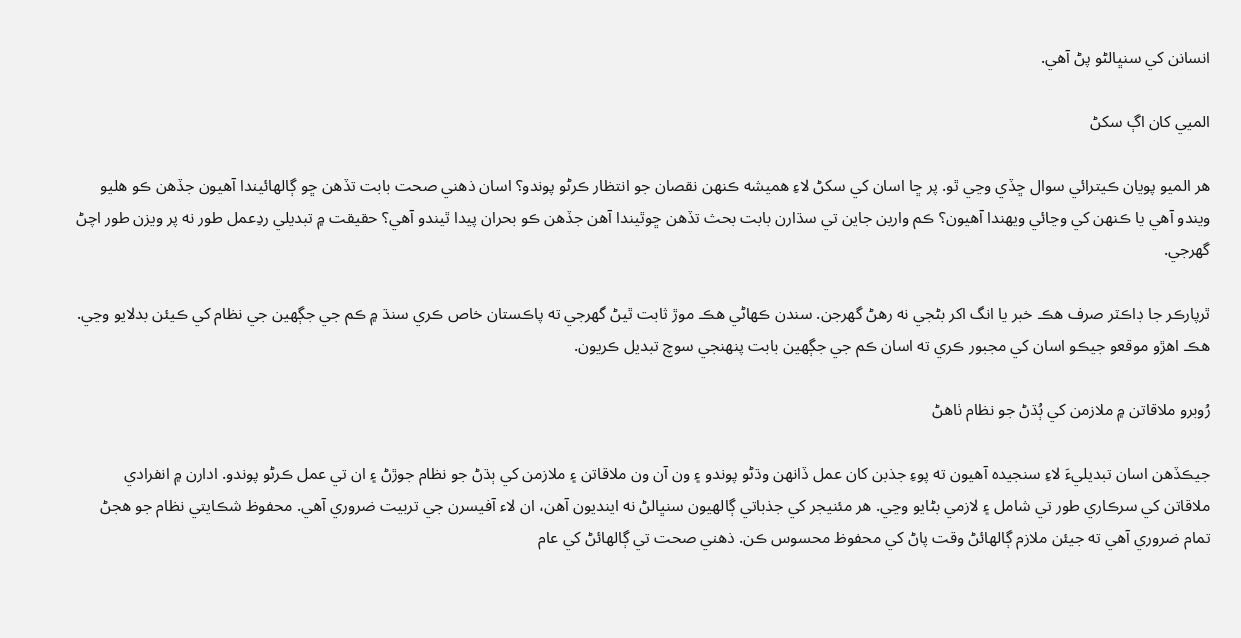انسانن کي سنڀالڻو پڻ آهي.

الميي کان اڳ سکڻ

هر الميو پويان ڪيترائي سوال ڇڏي وڃي ٿو. پر ڇا اسان کي سکڻ لاءِ هميشه ڪنهن نقصان جو انتظار ڪرڻو پوندو؟ اسان ذهني صحت بابت تڏهن ڇو ڳالهائيندا آهيون جڏهن ڪو هليو ويندو آهي يا ڪنهن کي وڃائي ويهندا آهيون؟ ڪم وارين جاين تي سڌارن بابت بحث تڏهن ڇوٿيندا آهن جڏهن ڪو بحران پيدا ٿيندو آهي؟ حقيقت ۾ تبديلي ردِعمل طور نه پر ويزن طور اچڻ گهرجي.

ٿرپارڪر جا ڊاڪٽر صرف هڪ خبر يا انگ اکر بڻجي نه رهڻ گهرجن. سندن ڪهاڻي هڪ موڙ ثابت ٿيڻ گهرجي ته پاڪستان خاص ڪري سنڌ ۾ ڪم جي جڳهين جي نظام کي ڪيئن بدلايو وڃي. هڪ اهڙو موقعو جيڪو اسان کي مجبور ڪري ته اسان ڪم جي جڳهين بابت پنهنجي سوچ تبديل ڪريون.

رُوبرو ملاقاتن ۾ ملازمن کي ٻُڌڻ جو نظام ٺاهڻ

جيڪڏهن اسان تبديليءَ لاءِ سنجيده آهيون ته پوءِ جذبن کان عمل ڏانهن وڌڻو پوندو ۽ ون آن ون ملاقاتن ۽ ملازمن کي ٻڌڻ جو نظام جوڙڻ ۽ ان تي عمل ڪرڻو پوندو. ادارن ۾ انفرادي ملاقاتن کي سرڪاري طور تي شامل ۽ لازمي بڻايو وڃي. هر مئنيجر کي جذباتي ڳالهيون سنڀالڻ نه اينديون آهن، ان لاء آفيسرن جي تربيت ضروري آهي. محفوظ شڪايتي نظام جو هجڻ تمام ضروري آهي ته جيئن ملازم ڳالهائڻ وقت پاڻ کي محفوظ محسوس ڪن. ذهني صحت تي ڳالهائڻ کي عام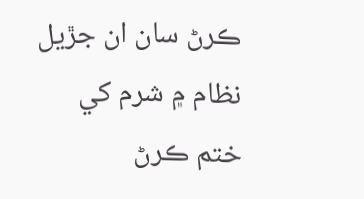ڪرڻ سان ان جڙيل نظام ۾ شرم کي ختم ڪرڻ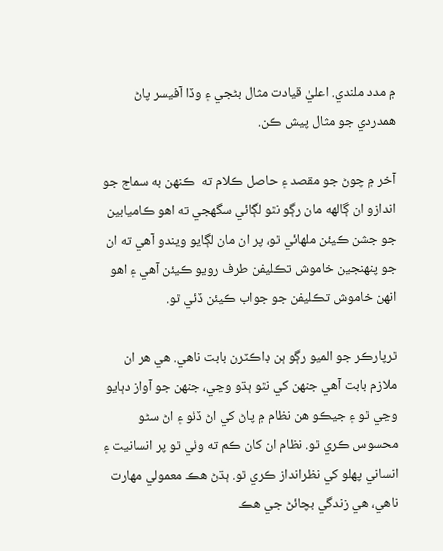۾ مدد ملندي. اعليٰ قيادت مثال بڻجي ۽ وڏا آفيسر پاڻ همدردي جو مثال پيش ڪن.

آخر ۾ چوڻ جو مقصد ۽ حاصل ڪلام ته  ڪنهن به سماج جو اندازو ان ڳالهه مان رڳو نٿو لڳائي سگهجي ته اهو ڪاميابين جو جشن ڪيئن ملهائي ٿو، پر ان مان لڳايو ويندو آهي ته ان جو پنهنجين خاموش تڪليفن طرف رويو ڪيئن آهي ۽ اهو انهن خاموش تڪليفن جو جواب ڪيئن ڏئي ٿو.

ٿرپارڪر جو الميو رڳو ٻن ڊاڪٽرن بابت ناهي. هي هر ان ملازم بابت آهي جنهن کي نٿو ٻڌو وڃي، جنهن جو آواز دٻايو وڃي ٿو ۽ جيڪو هن نظام ۾ پاڻ کي اڻ ڏٺو ۽ اڻ سڻو محسوس ڪري ٿو. نظام ان کان ڪم ته وٺي ٿو پر انسانيت ۽ انساني پهلو کي نظرانداز ڪري ٿو. ٻڌڻ هڪ معمولي مهارت ناهي، هي زندگي بچائڻ جي هڪ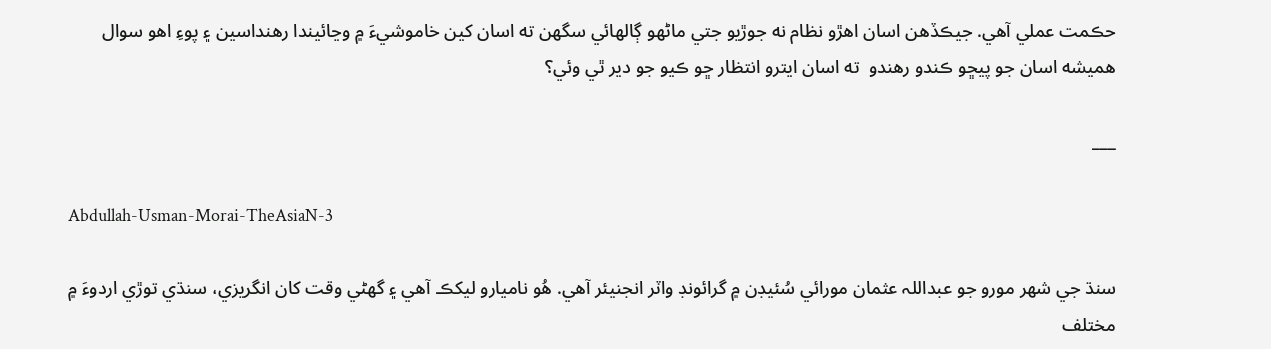حڪمت عملي آهي. جيڪڏهن اسان اهڙو نظام نه جوڙيو جتي ماڻهو ڳالهائي سگهن ته اسان کين خاموشيءَ ۾ وڃائيندا رهنداسين ۽ پوءِ اهو سوال هميشه اسان جو پيڇو ڪندو رهندو  ته اسان ايترو انتظار ڇو ڪيو جو دير ٿي وئي؟

___

Abdullah-Usman-Morai-TheAsiaN-3

سنڌ جي شھر مورو جو عبداللہ عثمان مورائي سُئيڊن ۾ گرائونڊ واٽر انجنيئر آھي. ھُو ناميارو ليکڪ آھي ۽ گھڻي وقت کان انگريزي، سنڌي توڙي اردوءَ ۾ مختلف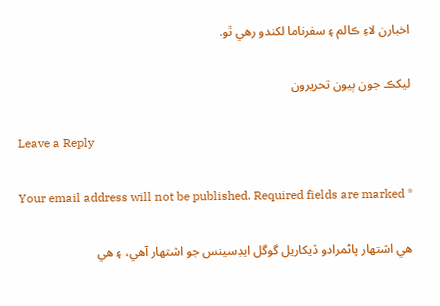اخبارن لاءِ ڪالم ۽ سفرناما لکندو رھي ٿو.

ليکڪ جون ٻيون تحريرون

Leave a Reply

Your email address will not be published. Required fields are marked *

هي اشتهار پاڻمرادو ڏيکاريل گوگل ايڊسينس جو اشتهار آهي، ۽ هي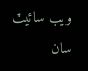ويب سائيٽ سان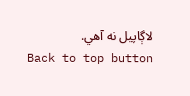لاڳاپيل نه آهي.
Back to top button